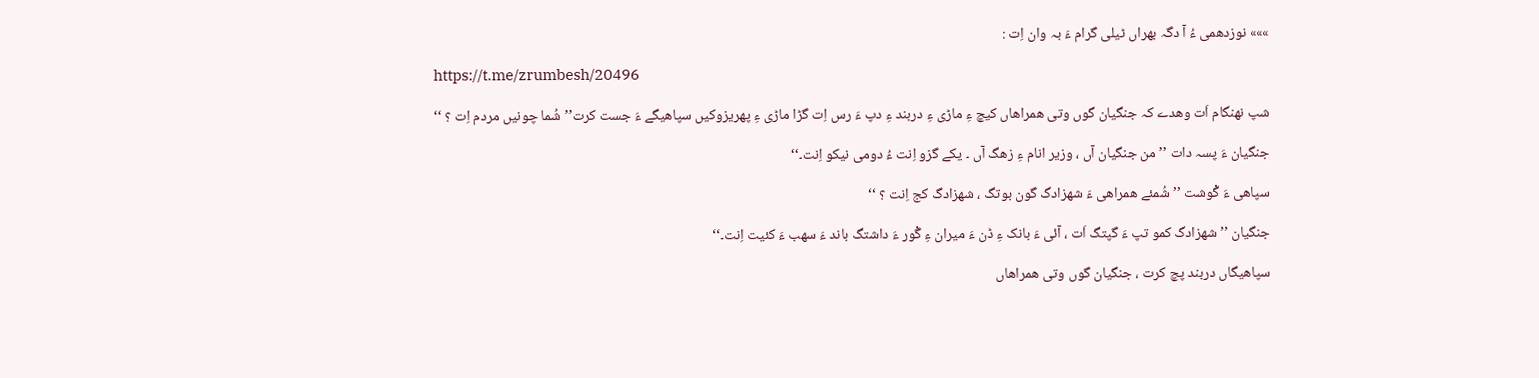»»» نوزدھمی ءُ آ دگہ بھراں ٹیلی گرام ءَ بہ وان اِت :

https://t.me/zrumbesh/20496

شپ نھنگام اَت وھدے کہ جنگیان گوں وتی ھمراھاں کیچ ءِ ماڑی ءِ دربند ءِ دپ ءَ رس اِت گڑا ماڑی ءِ پھریزوکیں سپاھیگے ءَ جست کرت’’ شُما چونیں مردم اِت ؟ ‘‘

جنگیان ءَ پسہ دات ’’ من جنگیان آں ، وزیر انام ءِ زھگ آں ۔ یکے گزو اِنت ءُ دومی نیکو اِنت۔‘‘

سپاھی ءَ گْوشت ’’ شُمئے ھمراھی ءَ شھزادگ گون بوتگ ، شھزادگ کج اِنت ؟ ‘‘

جنگیان ’’شھزادگ کمو تپ ءَ گپتگ اَت ، آئی ءَ بانک ءِ ڈن ءَ میران ءِ گْور ءَ داشتگ باند ءَ سھب ءَ کئیت اِنت۔‘‘

سپاھیگاں دربند پچ کرت ، جنگیان گوں وتی ھمراھاں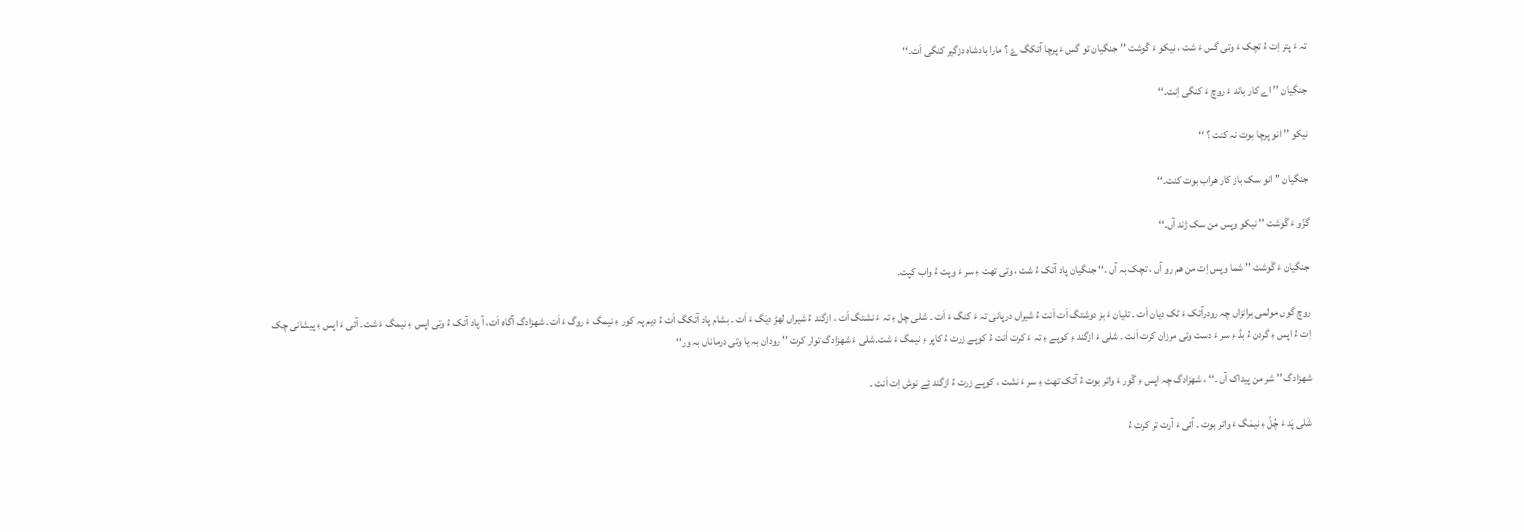تہ ءَ پتر اِت ءُ تچک ءَ وتی گس ءَ شت ، نیکو ءَ گْوشت ’’ جنگیان تو گس ءَ پرچا آتکگ ۓ ؟ مارا بادشاہ دزگیر کنگی اَت۔‘‘

جنگیان ’’ اے کار باند ءَ روچ ءَ کنگی اِنت۔‘‘

نیکو ’’ انو پرچا بوت نہ کنت ؟ ‘‘

جنگیان ’’ انو سک باز کار ھراب بوت کنت۔‘‘

گزّو ءَ گْوشت ’’ نیکو وپس من سک ژند آں۔‘‘

جنگیان ءَ گْوشت ’’ شما وپس اِت من ھم رو آں ، تچک بہ آں ۔‘‘ جنگیان پاد آتک ءُ شت ، وتی تھت ءِ سر ءَ وپت ءُ واب کپت۔

روچ گوں مولمی برانزاں چہ رودرآتک ءَ ٹک دیان اَت ۔ تلیان ءَ بز دوشتگ اَت اَنت ءُ شیراں درپانی تہ ءَ کنگ ءَ اَت ۔ شلی چل ءِ تہ ءَ نشتگ اَت ، ازگند ءُ شیراں لھڑ دیَگ ءَ اَت ۔ بشام پاد آتکگ اَت ءُ دیم پہ کور ءِ نیمگ ءَ روگ ءَ اَت۔ شھزادگ آگاہ اَت، آ پاد آتک ءُ وتی اپس ءِ نیمگ ءَ شت۔ آئی ءَ اپس ءِ پیشانی چک اِت ءُ اپس ءِ گردن ءُ بڈ ءِ سر ءَ دست وتی مرزان کرت اَنت ۔ شلی ءَ ازگند ءِ کوپے ءِ تہ ءَ کرت اَنت ءُ کوپے زرت ءُ کاپر ءِ نیمگ ءَ شت۔شلی ءَ شھزادگ توار کرت ’’ رودان بہ یا وتی درماناں بہ ور‘‘

شھزادگ ’’ شر من پیداک آں ۔‘‘ ، شھزادگ چہ اپس ءِ گْور ءَ واتر بوت ءُ آتک تھت ءِ سر ءَ نشت ، کوپے زرت ءُ ازگند ئِے نوش اِت اَنت ۔

شَلی پَد ءَ چُلّ ءِ نیمَگ ءَ واتر بوت ۔ آئی ءَ آرت تر کرت ءُ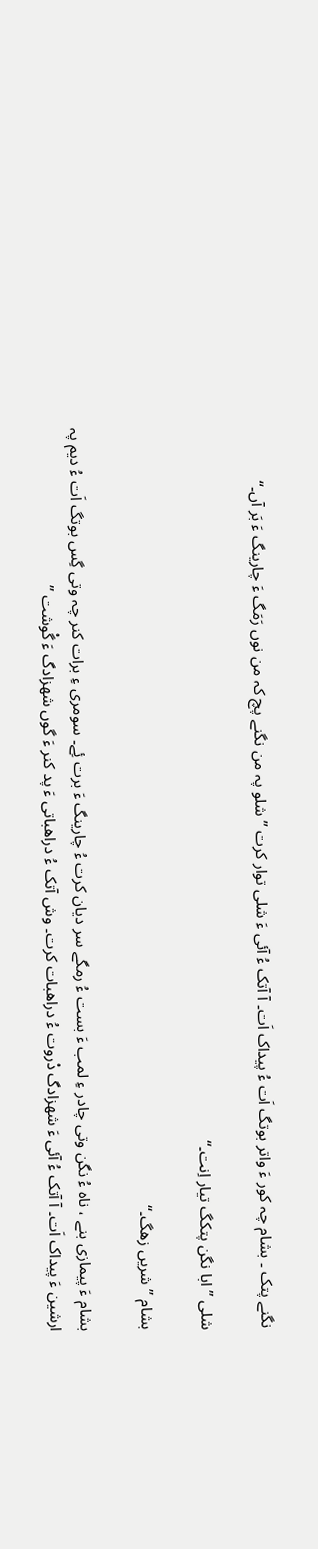نگنے پتک ۔ بشام چہ کور ءَ واتر بوتگ اَت ءُ پیداک اَت۔ آ آتک ءُ آئی ءَ شلی توار کرت ’’ شلو پہ من نگنے پچ کہ من نوں رَمَگ ءَ چارینگ ءَ بَر آں۔‘‘

شلی ’’ ابا نگن پتکگ تیار اِنت۔‘‘

بشام ’’ شریں زھگ۔‘‘

بشام ءَ پیمازی بنے ، ناہ ءُ نگن وتی چادر ءِ لمب ءَ بست ءُ رمگے سر دیان کرت ءُ چارینگ ءَ برت ئِے۔ سومری ءِ برات کنر چہ وتی گِس بوتگ اَت ءُ دیم پہ ارشین ءَ پیداک اَت۔ آ آتک ءُ آئی ءَ شھزادگ دْروت ءُ دراھبات کرت۔ وش آتک ءُ دراھباتی ءَ پد کنر ءَ گوں شھزادگ ءَ گْوشت ’’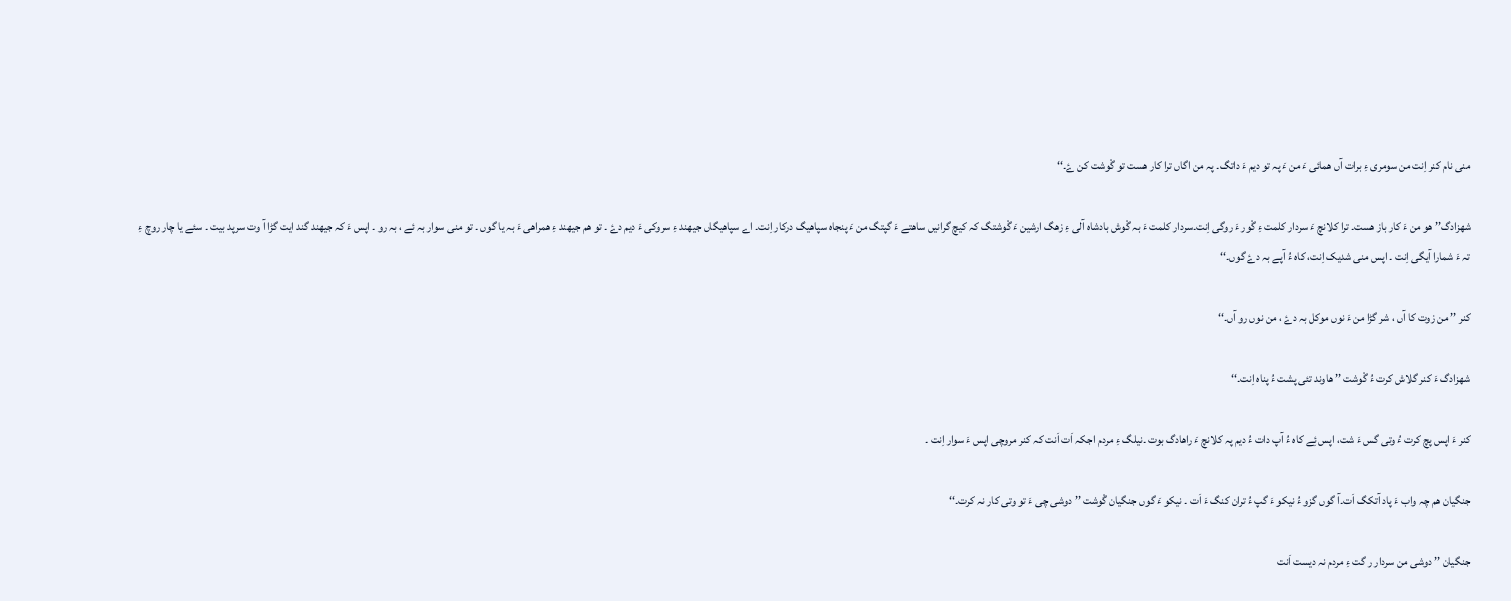منی نام کنر اِنت من سومری ءِ برات آں ھمائی ءَ من ءَ پہ تو دیم ءَ داتگ۔ پہ من اگاں ترا کار ھست تو گْوشت کن ۓ۔‘‘

شھزادگ’’ ھو من ءَ کار باز ھست۔ ترا کلانچ ءَ سردار کلمت ءِ گْور ءَ روگی اِنت۔سردار کلمت ءَ بہ گْوش بادشاہ آلی ءِ زھگ ارشین ءَ گْوشتگ کہ کیچ گرانیں ساھتے ءَ گپتگ من ءَ پنجاہ سپاھیگ درکار اِنت۔ اے سپاھیگاں جیھند ءِ سروکی ءَ دیم دۓ ۔ تو ھم جیھند ءِ ھمراھی ءَ بہ یا گوں ۔ تو منی سوار بہ ئے ، بہ رو ۔ اپس ءَ کہ جیھند گند ایت گڑا آ وت سرپد بیت ۔ سئے یا چار روچ ءِ تہ ءَ شمارا آیگی اِنت ۔ اپس منی شدیک اِنت، کاہ ءُ آپے بہ دۓ گوں۔‘‘

کنر ’’ من زوت کا آں ، شر گڑا من ءَ نوں موکل بہ دۓ ، من نوں رو آں۔‘‘

شھزادگ ءَ کنر گلاش کرت ءُ گْوشت ’’ ھاوند تئی پشت ءُ پناہ اِنت۔‘‘

کنر ءَ اپس پچ کرت ءُ وتی گس ءَ شت، اپس ئِے کاہ ءُ آپ دات ءُ دیم پہ کلانچ ءَ راھادگ بوت ۔نیلگ ءِ مردم اجکہ اَت اَنت کہ کنر مروچی اپس ءَ سوار اِنت ۔

جنگیان ھم چہ واب ءَ پاد آتکگ اَت۔آ گوں گزو ءُ نیکو ءَ گپ ءُ تران کنگ ءَ اَت ۔ نیکو ءَ گوں جنگیان گْوشت ’’ دوشی چی ءَ تو وتی کار نہ کرت۔‘‘

جنگیان ’’ دوشی من سردار ر گت ءِ مردم نہ دیست اَنت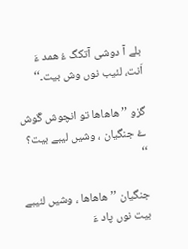بلے آ دوشی آتکگ ءُ ھمد ءَ اَنت، لئیب نوں وش بیت۔‘‘

گزو ’’ ھاھاھا تو انچوش گْوش ۓ جنگیان ، وشیں لیبے بیت؟ ‘‘

جنگیان ’’ ھاھاھا ، وشیں لئیبے بیت نوں پاد ءَ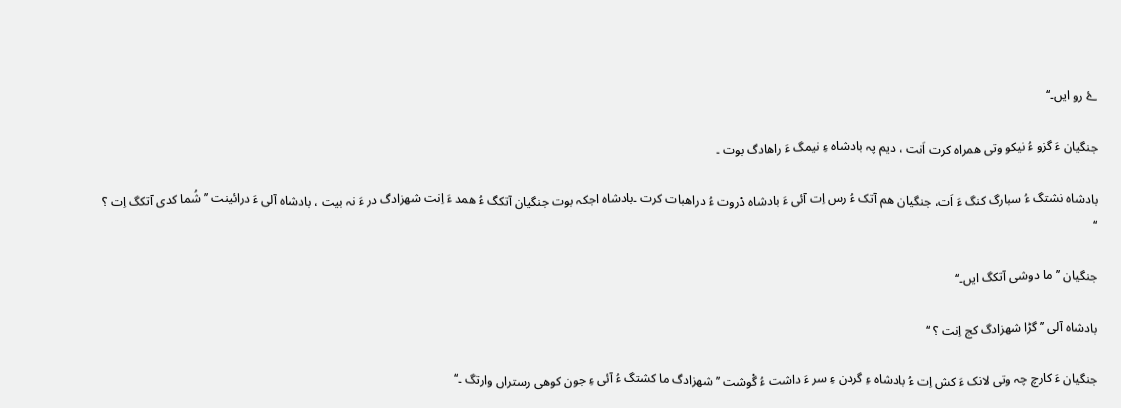ۓ رو ایں۔‘‘

جنگیان ءَ گزو ءُ نیکو وتی ھمراہ کرت اَنت ، دیم پہ بادشاہ ءِ نیمگ ءَ راھادگ بوت ۔

بادشاہ نشتگ ءُ سبارگ کنگ ءَ اَت، جنگیان ھم آتک ءُ رس اِت آئی ءَ بادشاہ دْروت ءُ دراھبات کرت ۔بادشاہ اجکہ بوت جنگیان آتکگ ءُ ھمد ءَ اِنت شھزادگ در ءَ نہ بیت ، بادشاہ آلی ءَ درائینت ’’ شُما کدی آتکگ اِت ؟ ‘‘

جنگیان ’’ ما دوشی آتکگ ایں۔‘‘

بادشاہ آلی ’’ گڑا شھزادگ کج اِنت ؟ ‘‘

جنگیان ءَ کارچ چہ وتی لانک ءَ کش اِت ءُ بادشاہ ءِ گردن ءِ سر ءَ داشت ءُ گْوشت ’’ شھزادگ ما کشتگ ءُ آئی ءِ جون کوھی رستراں وارتگ ۔‘‘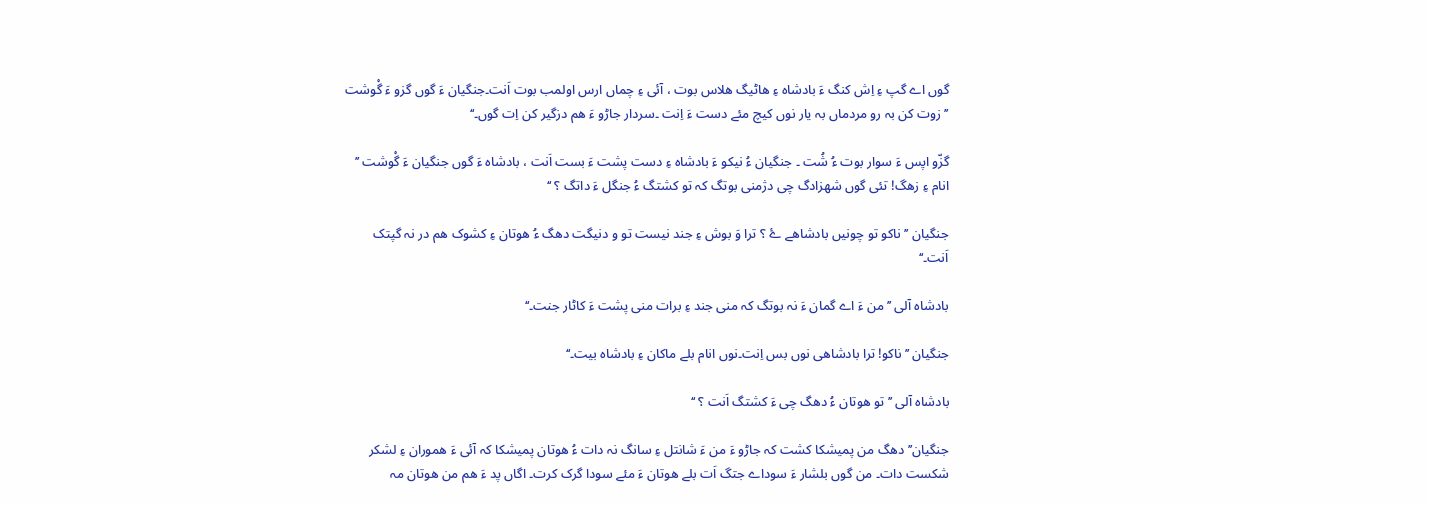گوں اے گپ ءِ اِش کنگ ءَ بادشاہ ءِ ھاٹیگ ھلاس بوت ، آئی ءِ چماں ارس اولمب بوت اَنت۔جنگیان ءَ گوں گزو ءَ گْوشت ’’ زوت کن بہ رو مردماں بہ یار نوں کیچ مئے دست ءَ اِنت ۔سردار جاڑو ءَ ھم دزگیر کن اِت گوں۔‘‘

گزّو اپس ءَ سوار بوت ءُ شُت ۔ جنگیان ءُ نیکو ءَ بادشاہ ءِ دست پشت ءَ بست اَنت ، بادشاہ ءَ گوں جنگیان ءَ گْوشت ’’ انام ءِ زھگ! تئی گوں شھزادگ چی دژمنی بوتگ کہ تو کشتگ ءُ جنگل ءَ داتگ ؟ ‘‘

جنگیان ’’ ناکو تو چونیں بادشاھے ۓ ؟ ترا وَ بوش ءِ جند نیست تو و دنیگت دھگ ءُ ھوتان ءِ کشوک ھم در نہ گپتک اَنت۔‘‘

بادشاہ آلی ’’ من ءَ اے گمان ءَ نہ بوتگ کہ منی جند ءِ برات منی پشت ءَ کاٹار جنت۔‘‘

جنگیان ’’ ناکو! ترا بادشاھی نوں بس اِنت۔نوں انام بلے ماکان ءِ بادشاہ بیت۔‘‘

بادشاہ آلی ’’ تو ھوتان ءُ دھگ چی ءَ کشتگ اَنت ؟ ‘‘

جنگیان’’ دھگ من پمیشکا کشت کہ جاڑو ءَ من ءَ شانتل ءِ سانگ نہ دات ءُ ھوتان پمیشکا کہ آئی ءَ ھموران ءِ لشکر شکست دات۔ من گوں بلشار ءَ سوداے جتگ اَت بلے ھوتان ءَ مئے سودا گرک کرت۔ اگاں پد ءَ ھم من ھوتان مہ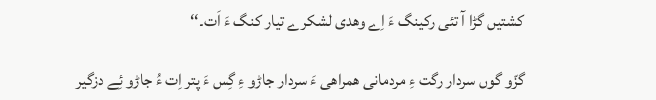کشتیں گڑا آ تئی رکینگ ءَ اِے وھدی لشکرے تیار کنگ ءَ اَت۔‘‘

گزّو گوں سردار رگت ءِ مردمانی ھمراھی ءَ سردار جاڑو ءِ گِس ءَ پتر اِت ءُ جاڑو ئِے دزگیر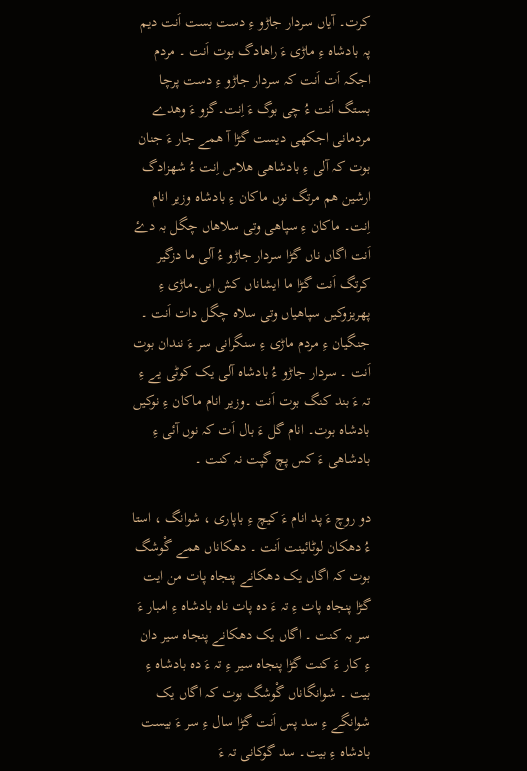کرت۔ آیاں سردار جاڑو ءِ دست بست اَنت دیم پہ بادشاہ ءِ ماڑی ءَ راھادگ بوت اَنت ۔ مردم اجکہ اَت اَنت کہ سردار جاڑو ءِ دست پرچا بستگ اَنت ءُ چی بوگ ءَ اِنت۔گزو ءَ وھدے مردمانی اجکھی دیست گڑا آ ھمے جار ءَ جنان بوت کہ آلی ءِ بادشاھی ھلاس اِنت ءُ شھزادگ ارشین ھم مرتگ نوں ماکان ءِ بادشاہ وزیر انام اِنت۔ ماکان ءِ سپاھی وتی سلاھاں چگل بہ دۓ اَنت اگاں ناں گڑا سردار جاڑو ءُ آلی ما دزگیر کرتگ اَنت گڑا ما ایشاناں کش ایں۔ماڑی ءِ پھریزوکیں سپاھیاں وتی سلاہ چگل دات اَنت ۔ جنگیان ءِ مردم ماڑی ءِ سنگرانی سر ءَ نندان بوت اَنت ۔ سردار جاڑو ءُ بادشاہ آلی یک کوٹی یے ءِ تہ ءَ بند کنگ بوت اَنت ۔وزیر انام ماکان ءِ نوکیں بادشاہ بوت۔ انام گل ءَ بال اَت کہ نوں آئی ءِ بادشاھی ءَ کس پچ گپت نہ کنت ۔

دو روچ ءَ پد انام ءَ کیچ ءِ باپاری ، شوانگ ، استا ءُ دھکان لوٹائینت اَنت ۔ دھکاناں ھمے گْوشگ بوت کہ اگاں یک دھکانے پنجاہ پات من ایت گڑا پنجاہ پات ءِ تہ ءَ دہ پات ناہ بادشاہ ءِ امبار ءَ سر بہ کنت ۔ اگاں یک دھکانے پنجاہ سیر دان ءِ کار ءَ کنت گڑا پنجاہ سیر ءِ تہ ءَ دہ بادشاہ ءِ بیت ۔ شوانگاناں گْوشگ بوت کہ اگاں یک شوانگے ءِ سد پس اَنت گڑا سال ءِ سر ءَ بیست بادشاہ ءِ بیت۔ سد گوکانی تہ ءَ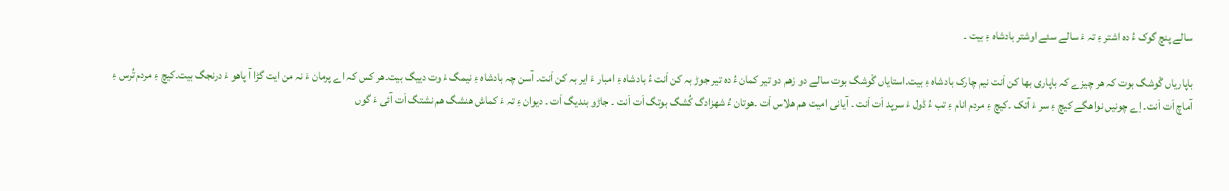سالے پنچ گوک ءُ دہ اشتر ءِ تہ ءَ سالے سئے اوشتر بادشاہ ءِ بیت ۔

باپاریاں گْوشگ بوت کہ ھر چیزے کہ باپاری بھا کن اَنت نیم چارک بادشاہ ءِ بیت۔استایاں گْوشگ بوت سالے دو زھم دو تیر کمان ءُ دہ تیر جوڑ بہ کن اَنت ءُ بادشاہ ءِ امبار ءَ ایر بہ کن اَنت۔ آسن چہ بادشاہ ءِ نیمگ ءَ وت دییگ بیت۔ھر کس کہ اے پرمان ءَ نہ من ایت گڑا آ پاھو ءَ درنجگ بیت۔کیچ ءِ مردم تُرس ءِ آماچ اَت اَنت۔ اِے چونیں نواھگے کیچ ءِ سر ءَ آتک ۔کیچ ءِ مردم انام ءِ تب ءُ ڈول ءَ سرپد اَت اَنت ۔ آیانی امیت ھم ھلاس اَت ۔ھوتان ءُ شھزادگ کُشگ بوتگ اَت اَنت ۔ جاڑو بندیگ اَت ۔ دیوان ءِ تہ ءَ کماش ھنشگ ھم نشتگ اَت آئی ءَ گوں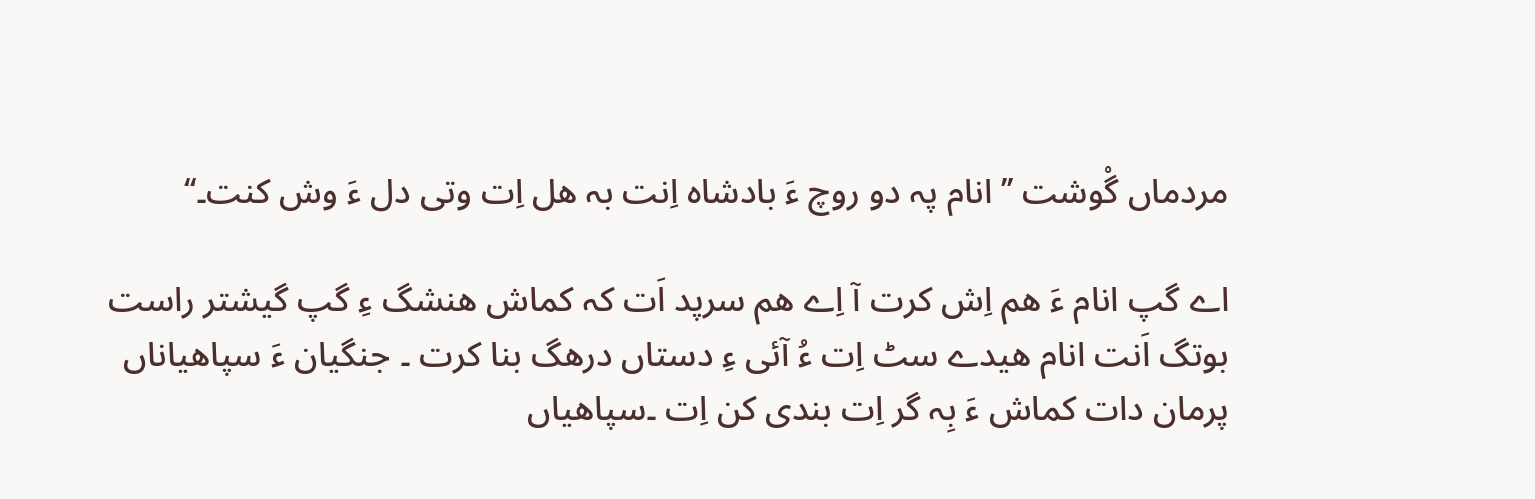مردماں گْوشت ’’ انام پہ دو روچ ءَ بادشاہ اِنت بہ ھل اِت وتی دل ءَ وش کنت۔‘‘

اے گپ انام ءَ ھم اِش کرت آ اِے ھم سرپد اَت کہ کماش ھنشگ ءِ گپ گیشتر راست بوتگ اَنت انام ھیدے سٹ اِت ءُ آئی ءِ دستاں درھگ بنا کرت ۔ جنگیان ءَ سپاھیاناں پرمان دات کماش ءَ بِہ گر اِت بندی کن اِت ۔سپاھیاں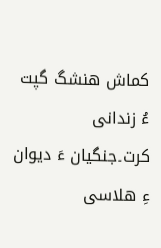کماش ھنشگ گپت ءُ زندانی کرت۔جنگیان ءَ دیوان ءِ ھلاسی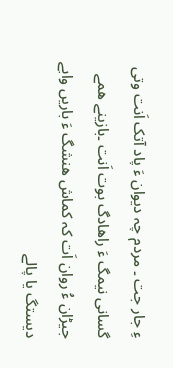ءِ جار جت ۔ مردم چہ دیوان ءَ پاد آتک اَنت وتی گسانی نیمگ ءَ راھادگ بوت اَنت ۔بازینے ھمے جیڑان ءُ روان اَت کہ کماش ھنشگ ءَ باریں وابے دیستگ یا پالے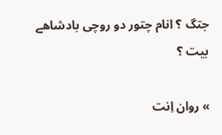جتگ ؟ انام چتور دو روچی بادشاھے بیت ؟

» روان اِنت